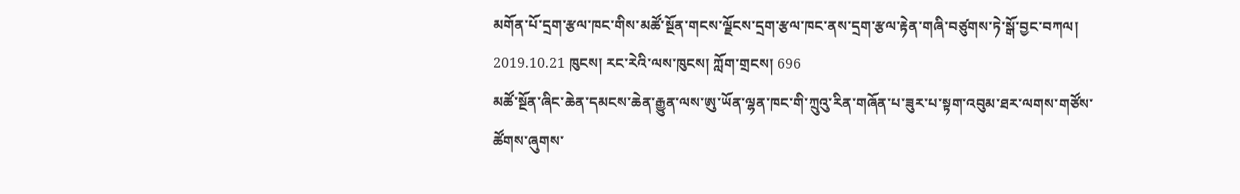མགོན་པོ་དྲག་རྩལ་ཁང་གིས་མཚོ་སྔོན་གངས་ལྗོངས་དྲག་རྩལ་ཁང་ནས་དྲག་རྩལ་རྟེན་གཞི་བཙུགས་ཏེ་སྒོ་བྱང་བཀལ།
2019.10.21 ཁུངས། རང་རེའི་ལས་ཁུངས། ཀློག་གྲངས། 696
མཚོ་སྔོན་ཞིང་ཆེན་དམངས་ཆེན་རྒྱུན་ལས་ཨུ་ཡོན་ལྷན་ཁང་གི་ཀྲུའུ་རིན་གཞོན་པ་ཟུར་པ་སྟག་འབུམ་ཐར་ལགས་གཙོས་ཚོགས་ཞུགས་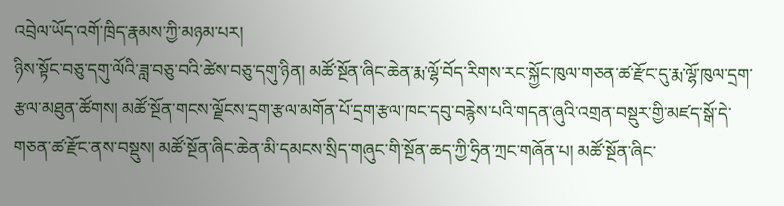འབྲེལ་ཡོད་འགོ་ཁྲིད་རྣམས་ཀྱི་མཉམ་པར།
ཉིས་སྟོང་བཅུ་དགུ་ལོའི་ཟླ་བཅུ་བའི་ཚེས་བཅུ་དགུ་ཉིན། མཚོ་སྔོན་ཞིང་ཆེན་རྨ་ལྷོ་བོད་རིགས་རང་སྐྱོང་ཁུལ་གཅན་ཚ་རྫོང་དུ་རྨ་ལྷོ་ཁུལ་དྲག་རྩལ་མཐུན་ཚོགས། མཚོ་སྔོན་གངས་ལྗོངས་དྲག་རྩལ་མགོན་པོ་དྲག་རྩལ་ཁང་དབུ་བརྙེས་པའི་གདན་ཞུའི་འགྲན་བསྡུར་གྱི་མཛད་སྒོ་དེ་གཅན་ཚ་རྫོང་ནས་བསྡུས། མཚོ་སྔོན་ཞིང་ཆེན་མི་དམངས་སྲིད་གཞུང་གི་སྔོན་ཆད་ཀྱི་ཧྲིན་ཀྲང་གཞོན་པ། མཚོ་སྔོན་ཞིང་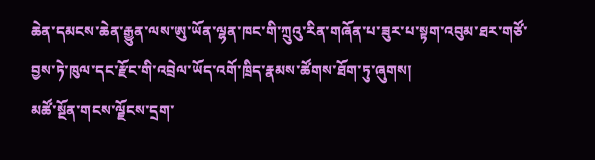ཆེན་དམངས་ཆེན་རྒྱུན་ལས་ཨུ་ཡོན་ལྷན་ཁང་གི་ཀྲུའུ་རིན་གཞོན་པ་ཟུར་པ་སྟག་འབུམ་ཐར་གཙོ་བྱས་ཏེ་ཁུལ་དང་རྫོང་གི་འབྲེལ་ཡོད་འགོ་ཁྲིད་རྣམས་ཚོགས་ཐོག་ཏུ་ཞུགས།
མཚོ་སྔོན་གངས་ལྗོངས་དྲག་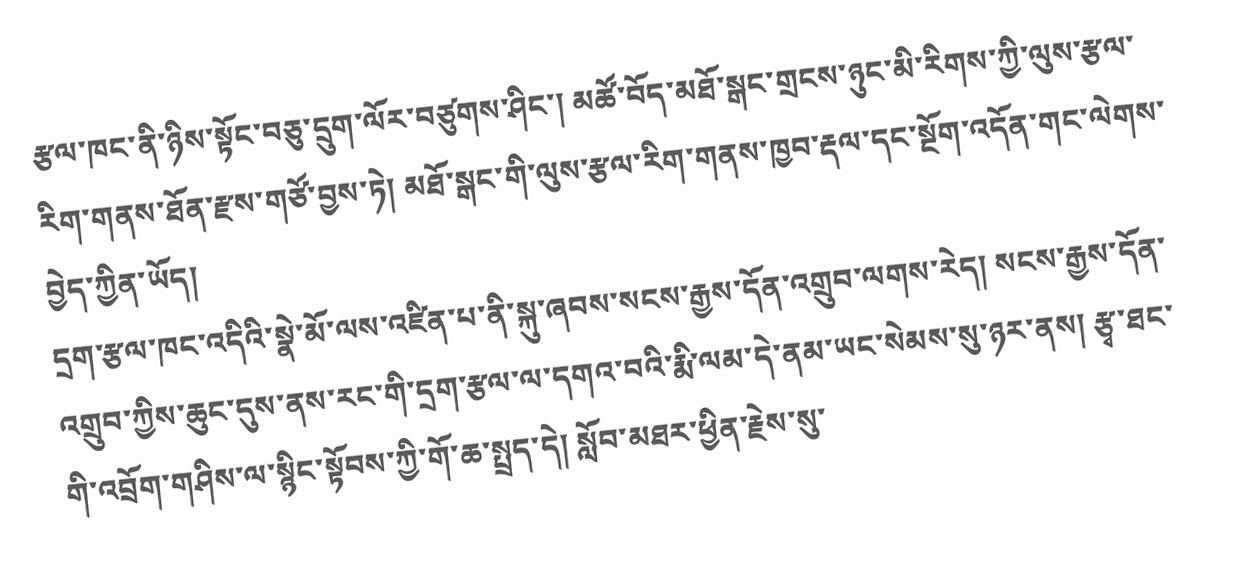རྩལ་ཁང་ནི་ཉིས་སྟོང་བཅུ་དྲུག་ལོར་བཙུགས་ཤིང་། མཚོ་བོད་མཐོ་སྒང་གྲངས་ཉུང་མི་རིགས་ཀྱི་ལུས་རྩལ་རིག་གནས་ཐོན་རྫས་གཙོ་བྱས་ཏེ། མཐོ་སྒང་གི་ལུས་རྩལ་རིག་གནས་ཁྱབ་རྡལ་དང་སྔོག་འདོན་གང་ལེགས་བྱེད་ཀྱིན་ཡོད།
དྲག་རྩལ་ཁང་འདིའི་སྣེ་མོ་ལས་འཛིན་པ་ནི་སྐུ་ཞབས་སངས་རྒྱས་དོན་འགྲུབ་ལགས་རེད། སངས་རྒྱས་དོན་འགྲུབ་ཀྱིས་ཆུང་དུས་ནས་རང་གི་དྲག་རྩལ་ལ་དགའ་བའི་རྨི་ལམ་དེ་ནམ་ཡང་སེམས་སུ་ཉར་ནས། རྩྭ་ཐང་གི་འབྲོག་གཤིས་ལ་སྙིང་སྟོབས་ཀྱི་གོ་ཆ་སྤྲད་དེ། སློབ་མཐར་ཕྱིན་རྗེས་སུ་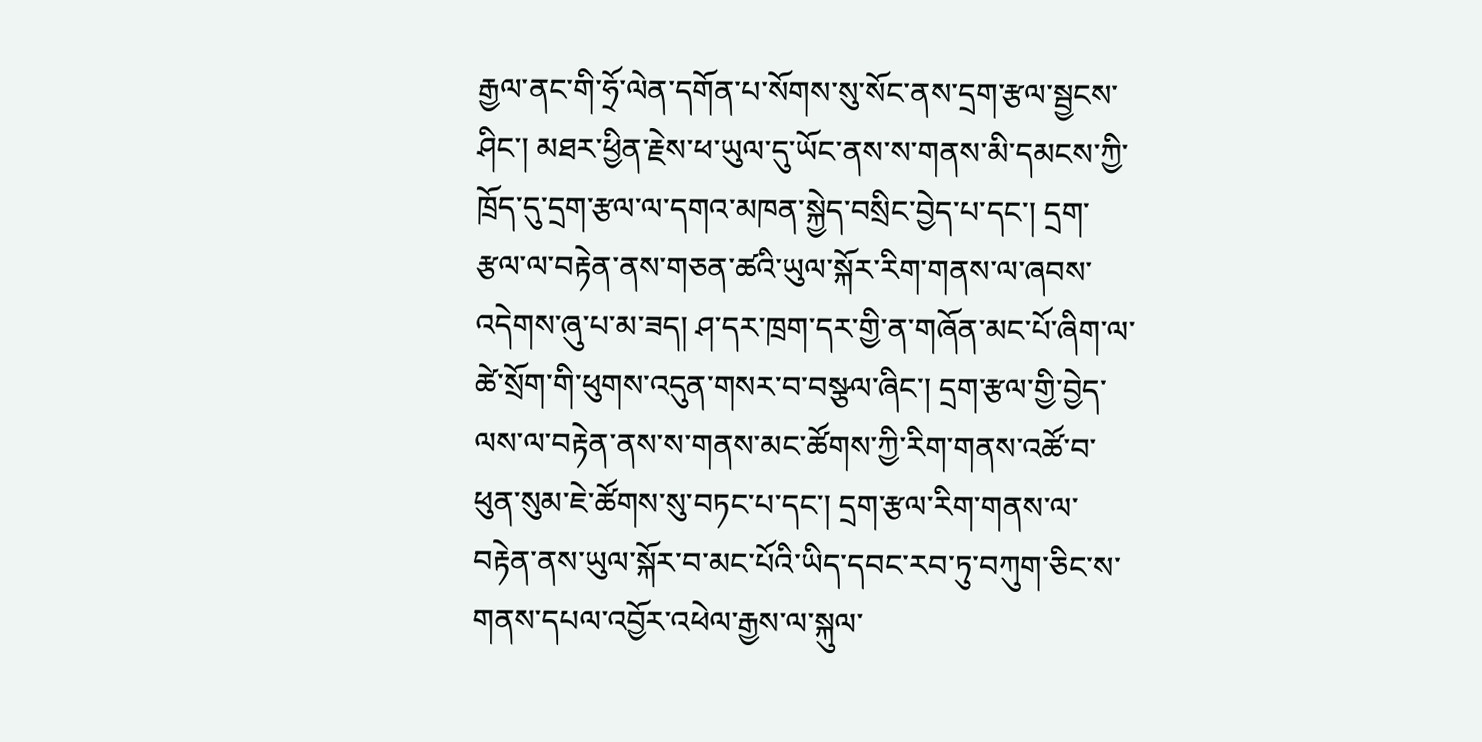རྒྱལ་ནང་གི་ཧྲོ་ལེན་དགོན་པ་སོགས་སུ་སོང་ནས་དྲག་རྩལ་སྦྱངས་ཤིང་། མཐར་ཕྱིན་རྗེས་ཕ་ཡུལ་དུ་ཡོང་ནས་ས་གནས་མི་དམངས་ཀྱི་ཁྲོད་དུ་དྲག་རྩལ་ལ་དགའ་མཁན་སྐྱེད་བསྲིང་བྱེད་པ་དང་། དྲག་རྩལ་ལ་བརྟེན་ནས་གཅན་ཚའི་ཡུལ་སྐོར་རིག་གནས་ལ་ཞབས་འདེགས་ཞུ་པ་མ་ཟད། ཤ་དར་ཁྲག་དར་གྱི་ན་གཞོན་མང་པོ་ཞིག་ལ་ཚེ་སྲོག་གི་ཕུགས་འདུན་གསར་བ་བསྩལ་ཞིང་། དྲག་རྩལ་གྱི་བྱེད་ལས་ལ་བརྟེན་ནས་ས་གནས་མང་ཚོགས་ཀྱི་རིག་གནས་འཚོ་བ་ཕུན་སུམ་ཇེ་ཚོགས་སུ་བཏང་པ་དང་། དྲག་རྩལ་རིག་གནས་ལ་བརྟེན་ནས་ཡུལ་སྐོར་བ་མང་པོའི་ཡིད་དབང་རབ་ཏུ་བཀུག་ཅིང་ས་གནས་དཔལ་འབྱོར་འཕེལ་རྒྱས་ལ་སྐུལ་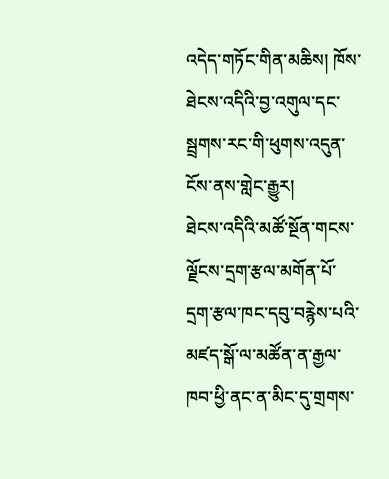འདེད་གཏོང་གིན་མཆིས། ཁོས་ཐེངས་འདིའི་བྱ་འགུལ་དང་སྦྲགས་རང་གི་ཕུགས་འདུན་ངོས་ནས་གླེང་རྒྱུར།
ཐེངས་འདིའི་མཚོ་སྔོན་གངས་ལྗོངས་དྲག་རྩལ་མགོན་པོ་དྲག་རྩལ་ཁང་དབུ་བརྙེས་པའི་མཛད་སྒོ་ལ་མཚོན་ན་རྒྱལ་ཁབ་ཕྱི་ནང་ན་མིང་དུ་གྲགས་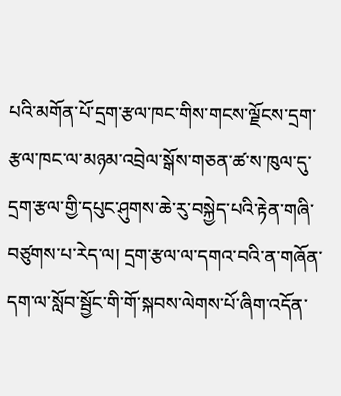པའི་མགོན་པོ་དྲག་རྩལ་ཁང་གིས་གངས་ལྗོངས་དྲག་རྩལ་ཁང་ལ་མཉམ་འབྲེལ་སྒོས་གཅན་ཚ་ས་ཁུལ་དུ་དྲག་རྩལ་གྱི་དཔུང་ཤུགས་ཆེ་རུ་བསྐྱེད་པའི་རྟེན་གཞི་བཙུགས་པ་རེད་ལ། དྲག་རྩལ་ལ་དགའ་བའི་ན་གཞོན་དག་ལ་སློབ་སྦྱོང་གི་གོ་སྐབས་ལེགས་པོ་ཞིག་འདོན་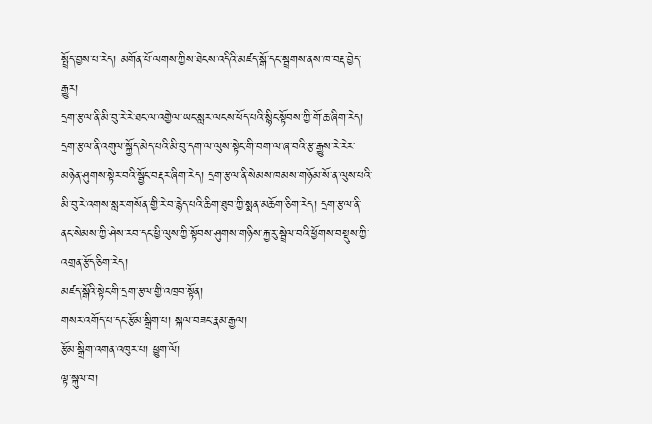སྤྲོད་བྱས་པ་རེད། མགོན་པོ་ལགས་ཀྱིས་ཐེངས་འདིའི་མཛད་སྒོ་དང་སྦྲགས་ནས་ཁ་བརྡ་བྱེད་རྒྱུར།
དྲག་རྩལ་ནི་མི་བུ་རེ་རེ་ཐང་ལ་འགྱེལ་ཡང་སླར་ལངས་ཕོད་པའི་སྙིང་སྟོབས་ཀྱི་གོ་ཆ་ཞིག་རེད། དྲག་རྩལ་ནི་འགུལ་སྐྱོད་མེད་པའི་མི་བུ་དག་ལ་ལུས་སྟེང་གི་བག་ལ་ཞ་བའི་རྩ་རྒྱུས་རེ་རེར་མཉེན་ཤུགས་སྟེར་བའི་སྦྱོང་བརྡར་ཞིག་རེད། དྲག་རྩལ་ནི་སེམས་ཁམས་གཉོམ་སོ་ན་ལུས་པའི་མི་བུ་རེ་འགས་སླར་གསོན་གྱི་རེ་བ་རྙེད་པའི་ཆིག་ཐུབ་ཀྱི་སྨན་མཆོག་ཅིག་རེད། དྲག་རྩལ་ནི་ནང་སེམས་ཀྱི་ཤེས་རབ་དང་ཕྱི་ལུས་ཀྱི་སྟོབས་ཤུགས་གཉིས་རྐྱ་རུ་སྦྲེལ་བའི་ཕྱོགས་བསྡུས་ཀྱི་འགྲན་རྩོད་ཅིག་རེད།
མཛད་སྒོའི་སྟེང་གི་དྲག་རྩལ་གྱི་འཁྲབ་སྟོན།
གསར་འགོད་པ་དང་རྩོམ་སྒྲིག་པ། སྐལ་བཟང་རྣམ་རྒྱལ།
རྩོམ་སྒྲིག་འགན་འཁུར་པ། ཕྱུག་ལོ།
ལྟ་སྐུལ་བ།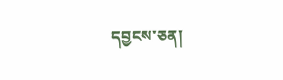དབྱངས་ཅན།